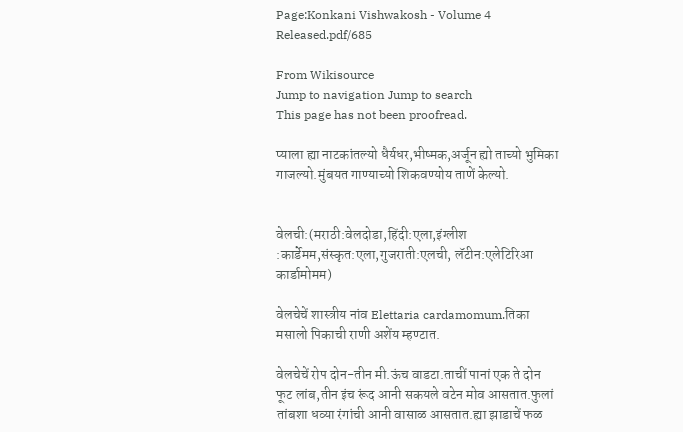Page:Konkani Vishwakosh - Volume 4 Released.pdf/685

From Wikisource
Jump to navigation Jump to search
This page has not been proofread.

प्याला ह्या नाटकांतल्यो धैर्यधर,भीष्मक,अर्जून ह्यो ताच्यो भुमिका गाजल्यो.मुंबयत गाण्याच्यो शिकवण्योय ताणें केल्यो.


वेलची:(मराठी:वेलदोडा,हिंदी:एला,इंग्लीश :कार्डेमम,संस्कृत:एला,गुजराती:एलची, लॅटीन:एलेटिरिआ कार्डामोमम)

वेलचेचें शास्त्रीय नांव Elettaria cardamomum.तिका मसालो पिकाची राणी अशेंय म्हण्टात.

वेलचेचें रोप दोन-तीन मी.ऊंच वाडटा.ताचीं पानां एक ते दोन फूट लांब,तीन इंच रूंद आनी सकयले वटेन मोव आसतात.फुलां तांबशा धव्या रंगांची आनी वासाळ आसतात.ह्या झाडाचें फळ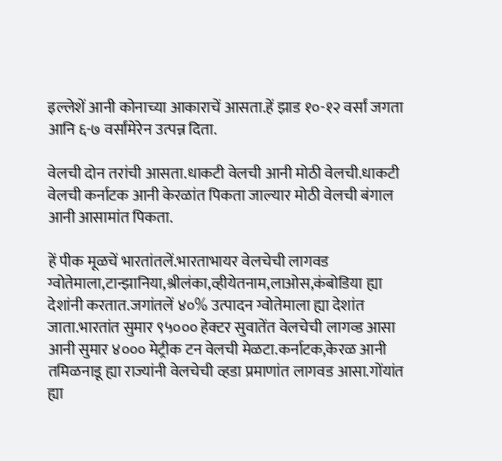इल्लेशें आनी कोनाच्या आकाराचें आसता.हें झाड १०-१२ वर्सां जगता आनि ६-७ वर्सांमेरेन उत्पन्न दिता.

वेलची दोन तरांची आसता.धाकटी वेलची आनी मोठी वेलची.धाकटी वेलची कर्नाटक आनी केरळांत पिकता जाल्यार मोठी वेलची बंगाल आनी आसामांत पिकता.

हें पीक मूळचें भारतांतलें.भारताभायर वेलचेची लागवड ग्वोतेमाला,टान्झानिया,श्रीलंका,व्हीयेतनाम,लाओस,कंबोडिया ह्या देशांनी करतात.जगांतलें ४०% उत्पादन ग्वोतेमाला ह्या देशांत जाता.भारतांत सुमार ९५००० हेक्टर सुवातेंत वेलचेची लागव्ड आसा आनी सुमार ४००० मेट्रीक टन वेलची मेळटा.कर्नाटक,केरळ आनी तमिळनाडू ह्या राज्यांनी वेलचेची व्हडा प्रमाणांत लागवड आसा.गोंयांत ह्या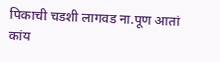पिकाची चडशी लागवड ना.पूण आतां कांय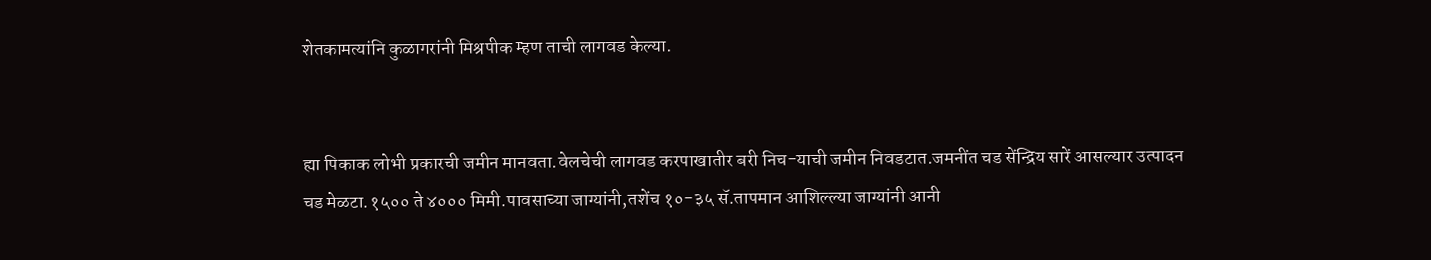शेतकामत्यांनि कुळागरांनी मिश्रपीक म्हण ताची लागवड केल्या.


ह्या पिकाक लोभी प्रकारची जमीन मानवता.वेलचेची लागवड करपाखातीर बरी निच-याची जमीन निवडटात.जमनींत चड सेंन्द्रिय सारें आसल्यार उत्पादन चड मेळटा.१५०० ते ४००० मिमी.पावसाच्या जाग्यांनी,तशेंच १०-३५ सॅ.तापमान आशिल्ल्या जाग्यांनी आनी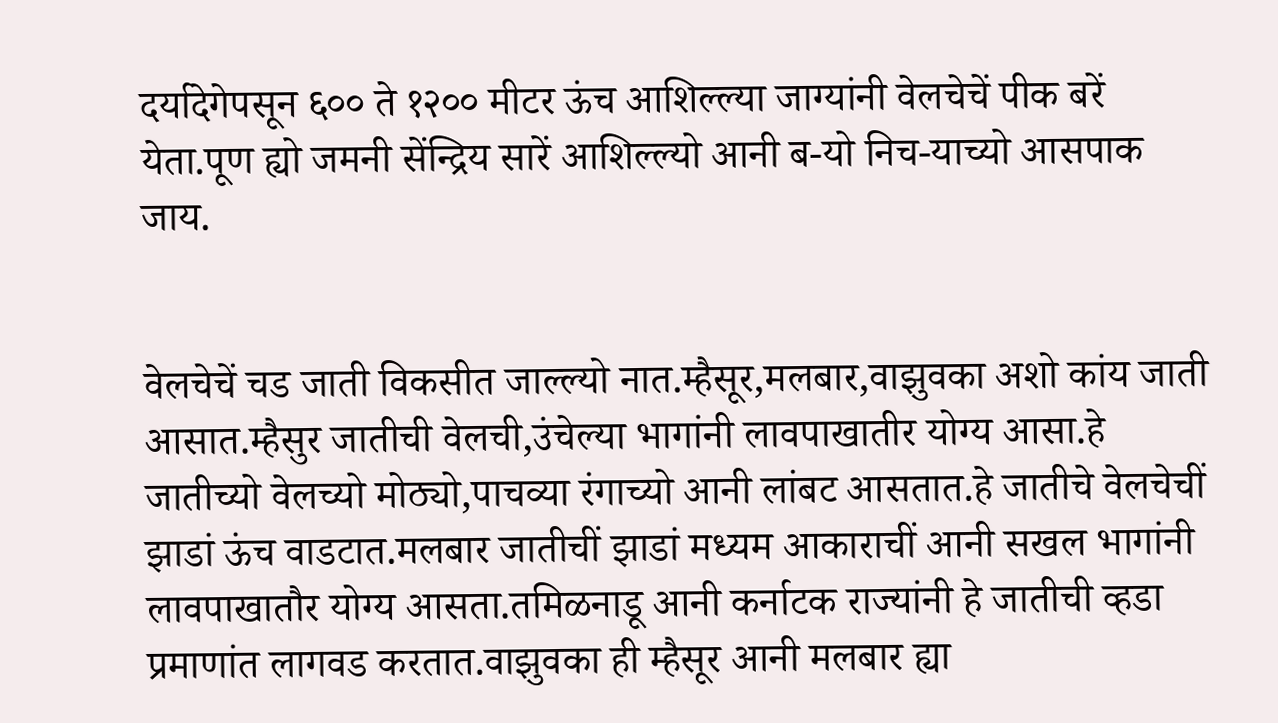दर्यादेगेपसून ६०० ते १२०० मीटर ऊंच आशिल्ल्या जाग्यांनी वेलचेचें पीक बरें येता.पूण ह्यो जमनी सेंन्द्रिय सारें आशिल्ल्यो आनी ब-यो निच-याच्यो आसपाक जाय.


वेलचेचें चड जाती विकसीत जाल्ल्यो नात.म्हैसूर,मलबार,वाझुवका अशो कांय जाती आसात.म्हैसुर जातीची वेलची,उंचेल्या भागांनी लावपाखातीर योग्य आसा.हे जातीच्यो वेलच्यो मोठ्यो,पाचव्या रंगाच्यो आनी लांबट आसतात.हे जातीचे वेलचेचीं झाडां ऊंच वाडटात.मलबार जातीचीं झाडां मध्यम आकाराचीं आनी सखल भागांनी लावपाखातौर योग्य आसता.तमिळनाडू आनी कर्नाटक राज्यांनी हे जातीची व्हडा प्रमाणांत लागवड करतात.वाझुवका ही म्हैसूर आनी मलबार ह्या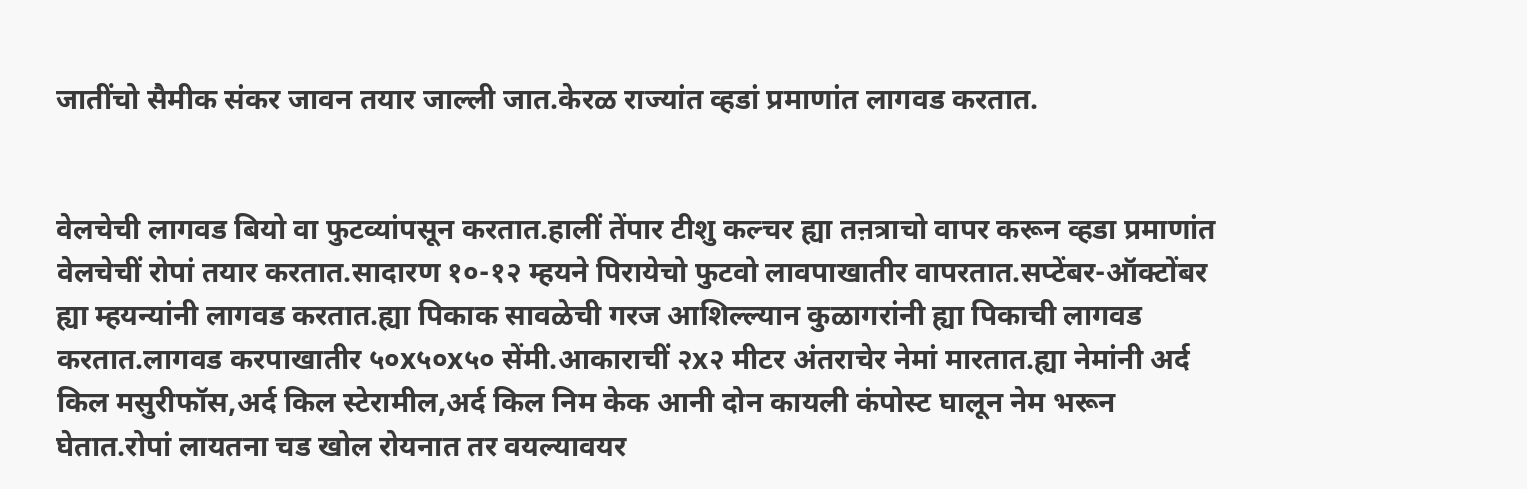जातींचो सैमीक संकर जावन तयार जाल्ली जात.केरळ राज्यांत व्हडां प्रमाणांत लागवड करतात.


वेलचेची लागवड बियो वा फुटव्यांपसून करतात.हालीं तेंपार टीशु कल्चर ह्या तऩत्राचो वापर करून व्हडा प्रमाणांत वेलचेचीं रोपां तयार करतात.सादारण १०-१२ म्हयने पिरायेचो फुटवो लावपाखातीर वापरतात.सप्टेंबर-ऑक्टोंबर ह्या म्हयन्यांनी लागवड करतात.ह्या पिकाक सावळेची गरज आशिल्ल्यान कुळागरांनी ह्या पिकाची लागवड करतात.लागवड करपाखातीर ५०x५०x५० सेंमी.आकाराचीं २x२ मीटर अंतराचेर नेमां मारतात.ह्या नेमांनी अर्द किल मसुरीफॉस,अर्द किल स्टेरामील,अर्द किल निम केक आनी दोन कायली कंपोस्ट घालून नेम भरून घेतात.रोपां लायतना चड खोल रोयनात तर वयल्यावयर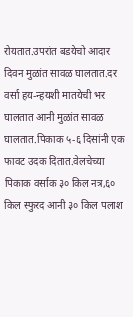रोयतात.उपरांत बडयेचो आदार दिवन मुळांत सावळ घालतात.दर वर्सा हय-न्हयशी मातयेची भर घालतात आनी मुळांत सावळ घालतात.पिकाक ५-६ दिसांनी एक फावट उदक दितात.वेलचेच्या पिकाक वर्साक ३० किल नत्र,६० किल स्फुरद आनी ३० किल पलाश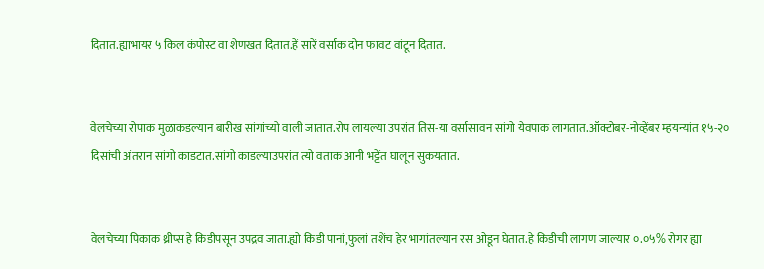दितात.ह्याभायर ५ किल कंपोस्ट वा शेणखत दितात.हें सारें वर्साक दोन फावट वांटून दितात.


वेलचेच्या रोपाक मुळाकडल्यान बारीख सांगांच्यो वाली जातात.रोप लायल्या उपरांत तिस-या वर्सासावन सांगो येवपाक लागतात.ऑक्टोबर-नोव्हेंबर म्हयन्यांत १५-२० दिसांची अंतरान सांगो काडटात.सांगो काडल्याउपरांत त्यो वताक आनी भट्टेंत घालून सुकयतात.


वेलचेच्या पिकाक थ्रीप्स हे किडीपसून उपद्रव जाता.ह्यो किडी पानां,फुलां तशेंच हेर भागांतल्यान रस ओडून घेतात.हे किडीची लागण जाल्यार ०.०५% रोगर ह्या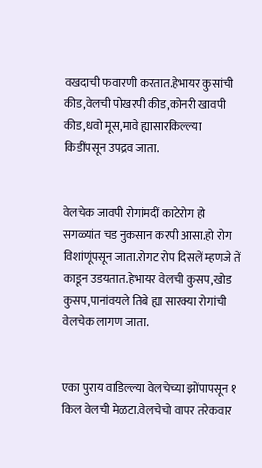वखदाची फवारणी करतात.हेभायर कुसांची कीड,वेलची पोखरपी कीड,कोनरी खावपी कीड,धवो मूस,मावे ह्यासारकिल्ल्या किडींपसून उपद्रव जाता.


वेलचेक जावपी रोगांमदीं काटेरोग हो सगळ्यांत चड नुकसान करपी आसा.हो रोग विशांणूंपसून जाता.रोगट रोप दिसलें म्हणजे तें काडून उडयतात.हेभायर वेलची कुसप,खोड कुसप,पानांवयले तिबे ह्या सारक्या रोगांची वेलचेक लागण जाता.


एका पुराय वाडिल्ल्या वेलचेच्या झोंपापसून १ किल वेलची मेळटा.वेलचेचो वापर तरेकवार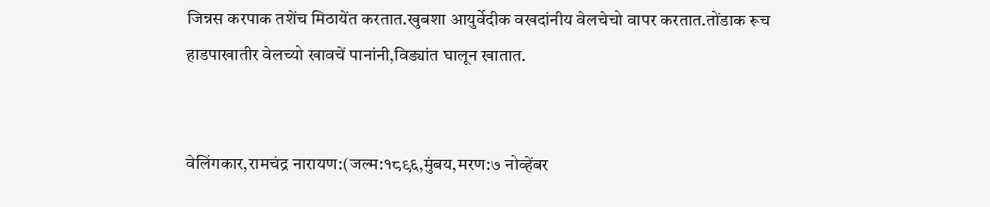जिन्नस करपाक तशेंच मिठायेंत करतात.खुबशा आयुर्वेदीक वखदांनीय वेलचेचो वापर करतात.तोंडाक रूच हाडपाखातीर वेलच्यो खावचें पानांनी,विड्यांत घालून खातात.


वेलिंगकार,रामचंद्र नारायण:(जल्म:१८९६,मुंबय,मरण:७ नोव्हेंबर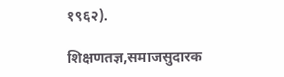१९६२).

शिक्षणतज्ञ,समाजसुदारक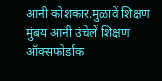आनी कोशकार.मुळावें शिक्षण मुंबय आनी उंचेलें शिक्षण ऑक्सफोर्डाक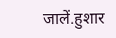जालें.हुशार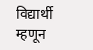विद्यार्थी म्हणून